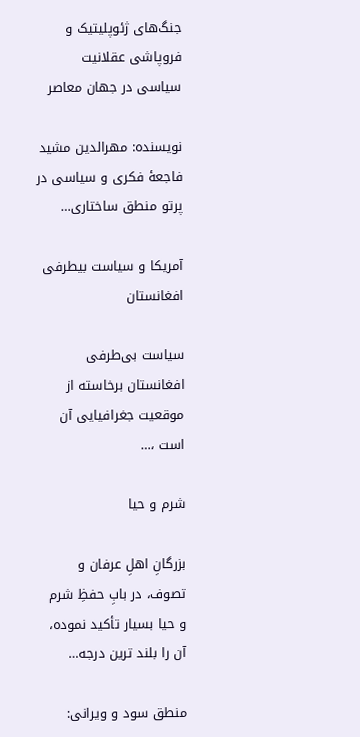جنگ‌های ژئوپلیتیک و فروپاشی عقلانیت سیاسی در جهان معاصر

نویسنده: مهرالدین مشید فاجعهٔ فکری و سیاسی در پرتو منطق ساختاری…

آمریکا و سیاست بیطرفی افغانستان

سیاست بی‌طرفی افغانستان برخاسته از موقعیت جغرافیایی آن است ،…

شرم و حیا

بزرگانِ اهلِ عرفان و تصوف، در بابِ حفظِ شرم و حیا بسیار تأکید نموده‌،  آن را بلند ترین درجه…

منطق سود و ویرانی: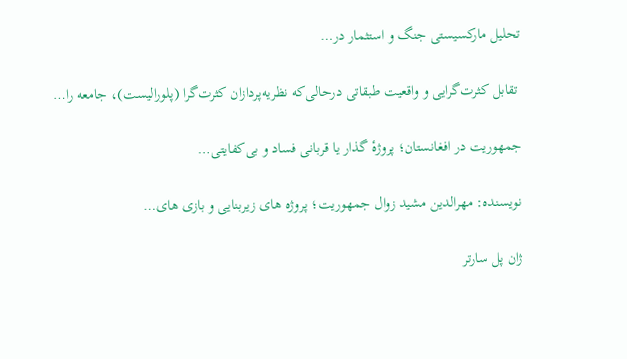تحلیل مارکسیستی جنگ و استثمار در…

 تقابل کثرت‌گرایی و واقعیت طبقاتی درحالی‌که نظریه‌پردازان کثرت‌گرا (پلورالیست)، جامعه را…

جمهوریت در افغانستان؛ پروژهٔ گذار یا قربانی فساد و بی‌کفایتی…

نویسنده: مهرالدین مشید زوال جمهوریت؛ پروژه های زیربنایی و بازی های…

ژان پل سارتر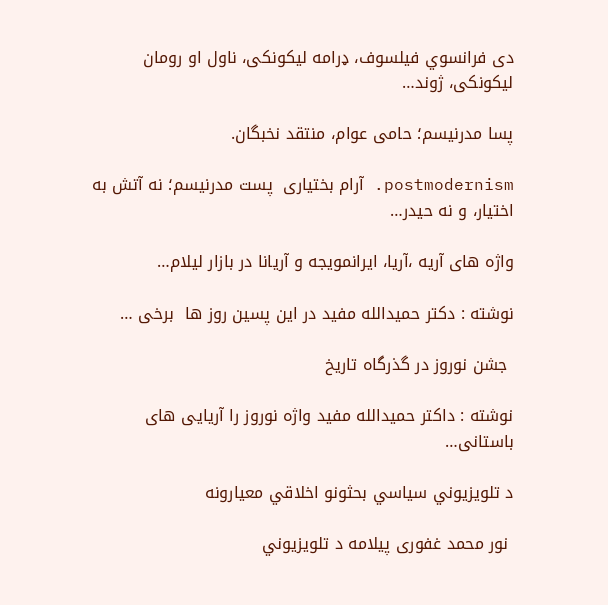دی فرانسوي فیلسوف، ډرامه لیکونکی، ناول او رومان لیکونکی، ژوند…

پسا مدرنیسم؛ حامی عوام، منتقد نخبگان.

postmodernism. آرام بختیاری  پست مدرنیسم؛ نه آتش به اختیار، و نه حیدر…

واژه های آریه ،آریا، ایرانمویجه و آریانا در بازار لیلام…

نوشته : دکتر حمیدالله مفید در این پسین روز ها  برخی …

 جشن نوروز در گذرگاه تاریخ

نوشته : داکتر حمیدالله مفید واژه نوروز را آریایی های باستانی…

د تلویزیوني سیاسي بحثونو اخلاقي معیارونه

 نور محمد غفوری پیلامه د تلویزیوني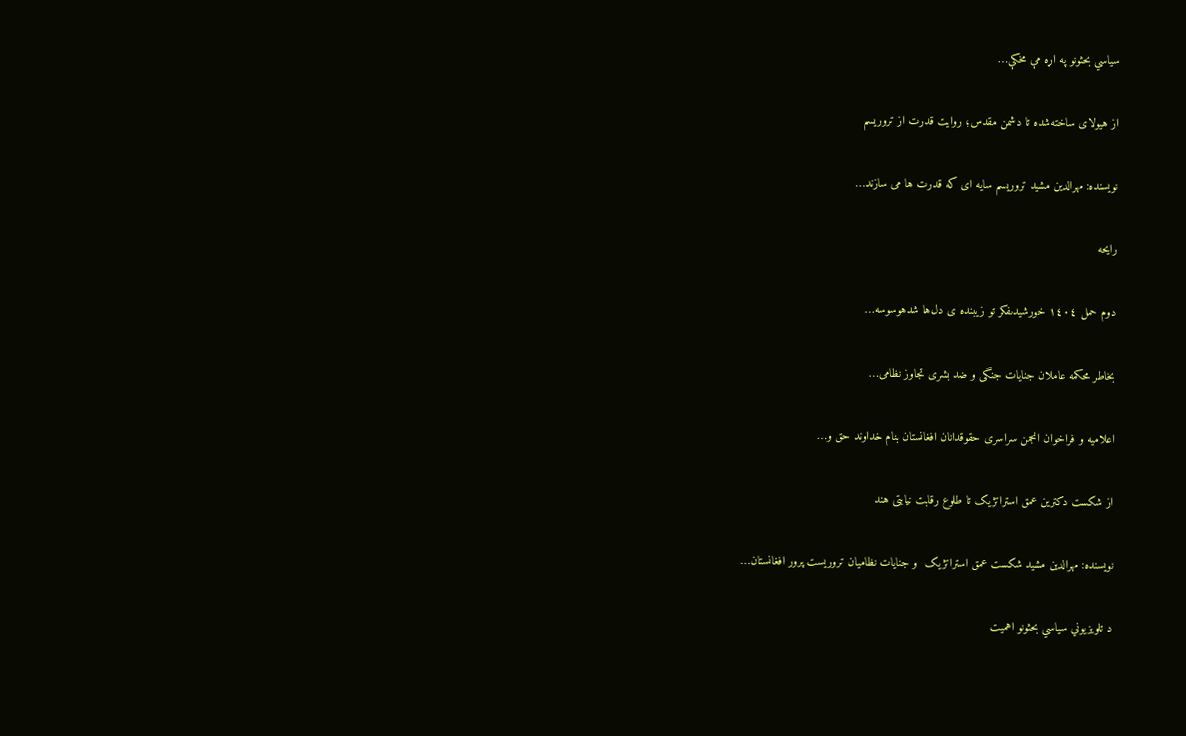سیاسي بحثونو په اړه مې مخکې…

از هیولای ساخته‌شده تا دشمن مقدس؛ روایت قدرت از تروریسم

نویسنده: مهرالدین مشید تروریسم سایه ای که قدرت ها می سازند…

رايحه

دوم حمل ١٤٠٤ خورشيدىفکر تو زیبنده ‌‌‌‌‌‌ی دل‌ها شدهوسوسه…

بخاطر محکمه عاملان جنایات جنگی و ضد بشری تجاوز نظامی…

اعلامیه و فراخوان انجمن سراسری حقوقدانان افغانستان بنام خداوند حق و…

از شکست دکترین عمق استراتژیک تا طلوع رقابت نیابتی هند

نویسنده: مهرالدین مشید شکست عمق استراتژیک  و جنایات نظامیان تروریست پرور افغانستان…

د تلویزیوني سیاسي بحثونو اهمیت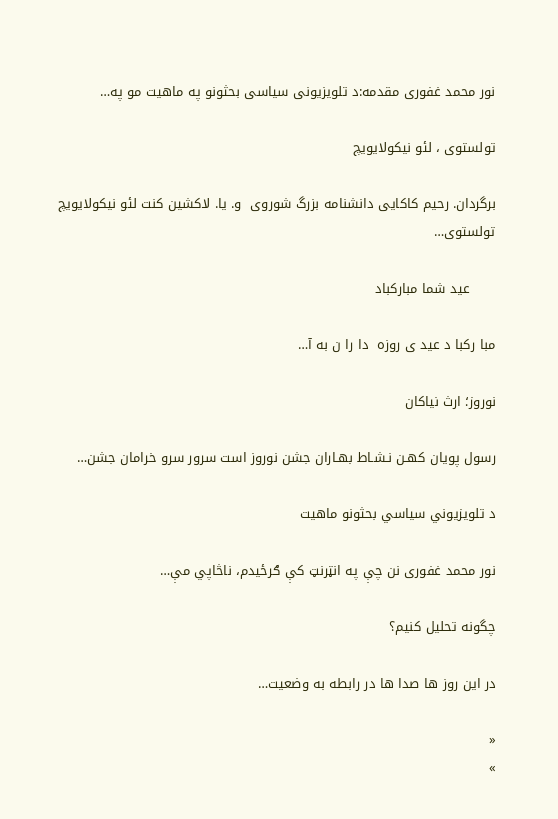نور محمد غفوری مقدمه:د تلویزیونی سیاسی بحثونو په ماهیت مو په…

تولستوی ، لئو نیکولایویچ

برگردان. رحیم کاکایی دانشنامه بزرگ شوروی  و. یا. لاکشین کنت لئو نیکولایویچ تولستوی…

      عید شما مبارکباد

مبا رکبا د عید ی روزه  دا را ن به آ…

نوروز؛ ارث نیاکان

رسول پویان کهـن نـشـاط بهـاران جشن نوروز است سرور سرو خرامان جشن…

د تلویزیوني سیاسي بحثونو ماهیت

نور محمد غفوری نن چې په انټرنټ کې ګرځیدم، ناڅاپي مې…

چگونه تحلیل کنیم؟

در این روز ها صدا ها در رابطه به وضعیت…

«
»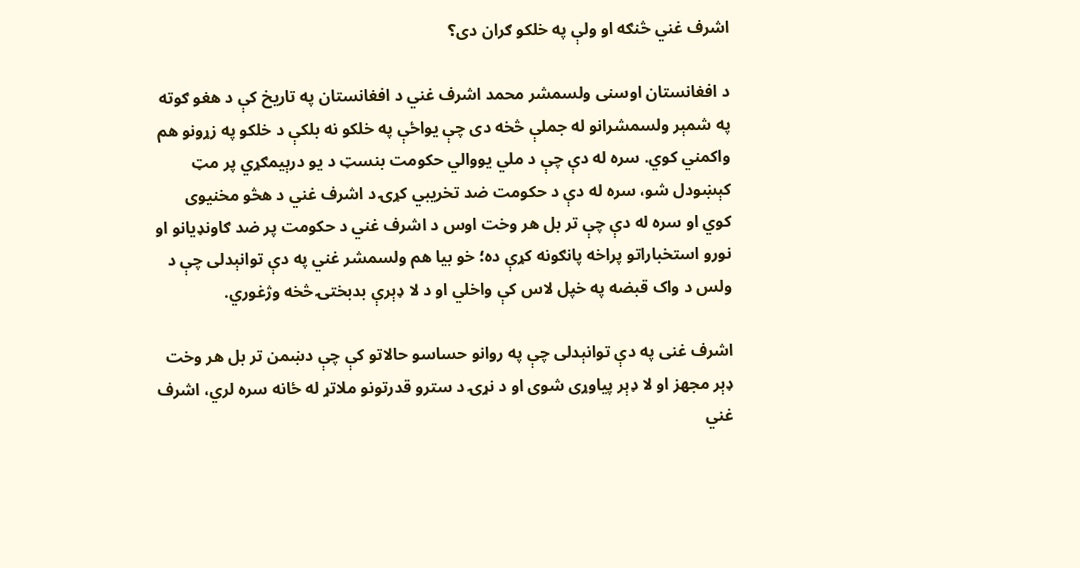اشرف غني څنګه او ولې په خلکو ګران دی؟

د افغانستان اوسنی ولسمشر محمد اشرف غني د افغانستان په تاریخ کې د هغو ګوته په شمېر ولسمشرانو له جملې څخه دی چې يواځې په خلکو نه بلکې د خلکو په زړونو هم واکمني کوي. سره له دې چې د ملي يووالي حکومت بنسټ د يو درېيمګړي پر مټ کېښودل شو، سره له دې د حکومت ضد تخريبي کړۍ د اشرف غني د هڅو مخنيوی کوي او سره له دې چې تر بل هر وخت اوس د اشرف غني د حکومت پر ضد ګاونډیانو او نورو استخباراتو پراخه پانګونه کړې ده؛ خو بيا هم ولسمشر غني په دې توانېدلی چې د ولس د واک قبضه په خپل لاس کې واخلي او د لا ډېرې بدبختۍ څخه وژغوري.

اشرف غنی په دې توانېدلی چې په روانو حساسو حالاتو کې چې دښمن تر بل هر وخت ډېر مجهز او لا ډېر پياوړی شوی او د نړۍ د سترو قدرتونو ملاتړ له ځانه سره لري، اشرف غني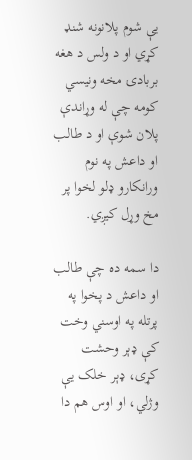يې شوم پلانونه شنډ کړي او د ولس د هغه بربادۍ مخه ونيسي کومه چې له وړاندې پلان شوې او د طالب او داعش په نوم ورانکارو ډلو لخوا پر مخ وړل کیږي.

دا سمه ده چې طالب او داعش د پخوا په پرتله په اوسني وخت کې ډېر وحشت کړی، ډېر خلک يې وژلي، او اوس هم دا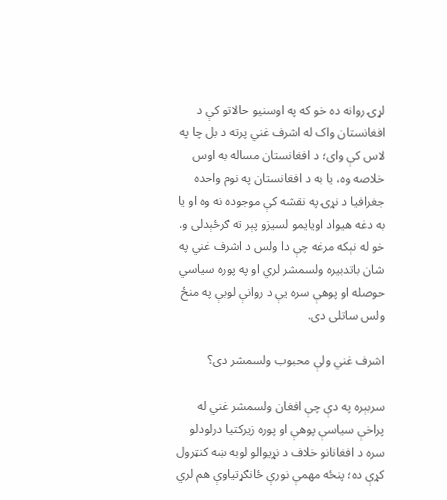لړۍ روانه ده خو که په اوسنيو حالاتو کې د افغانستان واک له اشرف غني پرته د بل چا په لاس کې وای؛ د افغانستان مساله به اوس خلاصه وه، يا به د افغانستان په نوم واحده جغرافيا د نړۍ په نقشه کې موجوده نه وه او يا به دغه هيواد اويايمو لسيزو پېر ته ګرځېدلی و. خو له نېکه مرغه چې دا ولس د اشرف غني په شان باتدبيره ولسمشر لري او په پوره سياسي حوصله او پوهې سره يې د روانې لوبې په منځ ولس ساتلی دی.

اشرف غني ولې محبوب ولسمشر دی؟

سربېره په دې چې افغان ولسمشر غني له پراخې سياسې پوهې او پوره زيرکتيا درلودلو سره د افغانانو خلاف د نړيوالو لوبه ښه کنټرول کړې ده؛ پنځه مهمې نورې ځانګړتياوې هم لري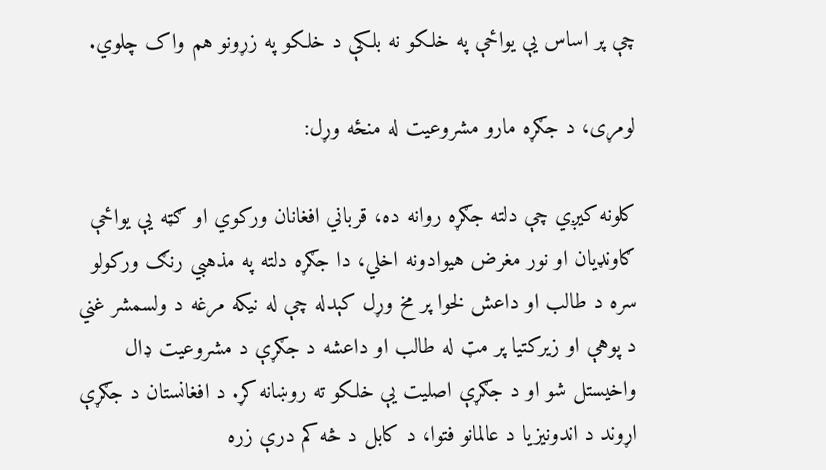چې پر اساس يې يواځې په خلکو نه بلکې د خلکو په زړونو هم واک چلوي.

لومړی، د جګړه مارو مشروعيت له منځه وړل:

کلونه کيږي چې دلته جګړه روانه ده، قرباني افغانان ورکوي او ګټه يې يواځې ګاونډيان او نور مغرض هيوادونه اخلي، دا جګړه دلته په مذهبي رنګ ورکولو سره د طالب او داعش لخوا پر مخ وړل کېدله چې له نيکه مرغه د ولسمشر غني د پوهې او زيرکتيا پر مټ له طالب او داعشه د جګړې د مشروعيت ډال واخيستل شو او د جګړې اصليت يې خلکو ته روښانه کړ. د افغانستان د جګړې اړوند د اندونيزيا د عالمانو فتوا، د کابل د څه کم درې زره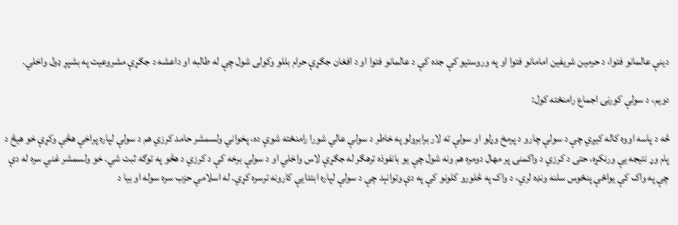دينې عالمانو فتوا، د حرمين شريفين امامانو فتوا او په وروستيو کې جده کې د عالمانو فتوا او د افغان جګړې حرام بللو وکولی شول چې له طالبه او داعشه د جګړې مشروعيت په بشپړ ډول واخلي.

دويم، د سولې کورنۍ اجماع رامنځته کول:

څه د پاسه اووه کاله کيږي چې د سولې چارو د پرمخ وړلو او سولې ته لار برابرولو په خاطر د سولې عالي شورا رامنځته شوې ده، پخواني ولسمشر حامد کرزي هم د سولې لپاره پراخې هڅې وکړې خو هيڅ د پام وړ نتیجه يې ورنکړه، حتی د کرزي د واکمنۍ پر مهال دومره هم ونه شول چې یو بانفوذه ترهګر له جګړې لاس واخلي او د سولې برخه کې د کرزي د هڅو په توګه ثبت شي. خو ولسمشر غني سره له دې چې په واک کې يواځې پنځوس سلنه ونډه لري، د واک په څلورو کلونو کې په دې وتوانېد چې د سولې لپاره ابتدايې کارونه ترسره کړي. له اسلامي حزب سره سوله او بيا د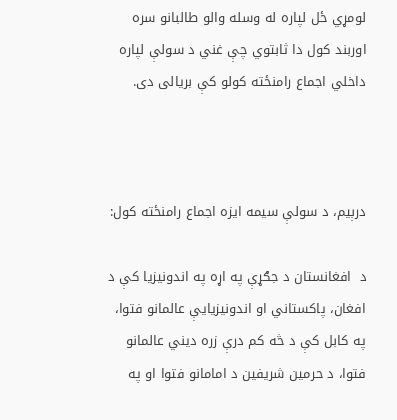لومړي ځل لپاره له وسله والو طالبانو سره اوربند کول دا ثابتوي چې غني د سولې لپاره داخلي اجماع رامنځته کولو کې بريالی دی.



درېيم، د سولې سيمه ايزه اجماع رامنځته کول:

د  افغانستان د جګړې په اړه په اندونيزيا کې د افغان، پاکستاني او اندونيزيايې عالمانو فتوا، په کابل کې د څه کم درې زره ديني عالمانو فتوا، د حرمین شريفين د امامانو فتوا او په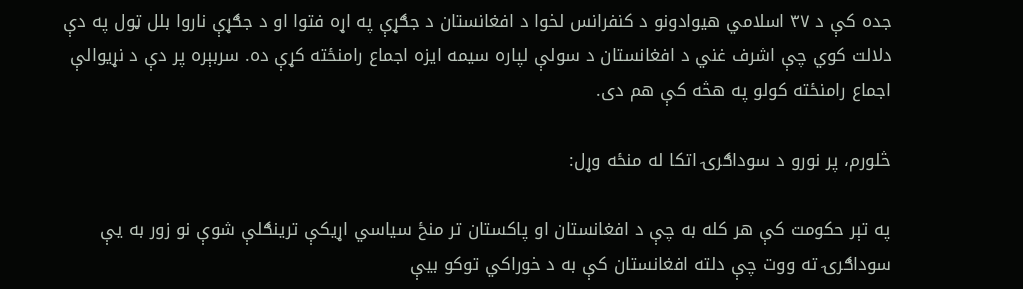جده کې د ۳۷ اسلامي هيوادونو د کنفرانس لخوا د افغانستان د جګړې په اړه فتوا او د جګړې ناروا بلل ټول په دې دلالت کوي چې اشرف غني د افغانستان د سولې لپاره سيمه ايزه اجماع رامنځته کړې ده. سربېره پر دې د نړيوالې اجماع رامنځته کولو په هڅه کې هم دی.

څلورم، پر نورو د سوداګرۍ اتکا له منځه وړل:

په تېر حکومت کې هر کله به چې د افغانستان او پاکستان تر منځ سياسي اړيکې ترینګلې شوې نو زور به يې سوداګرۍ ته ووت چې دلته افغانستان کې به د خوراکي توکو بيې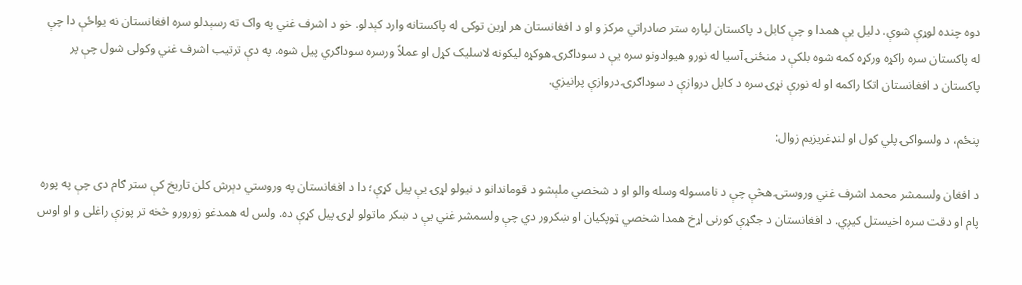دوه چنده لوړې شوې. دليل يې همدا و چې کابل د پاکستان لپاره ستر صادراتي مرکز و او د افغانستان هر اړین توکی له پاکستانه وارد کېدلو. خو د اشرف غني په واک ته رسېدلو سره افغانستان نه يواځې دا چې له پاکستان سره راکړه ورکړه کمه شوه بلکې د منځنۍ آسيا له نورو هيوادونو سره یې د سوداګرۍ هوکړه ليکونه لاسليک کړل او عملاً ورسره سوداګري پيل شوه. په دې ترتيب اشرف غني وکولی شول چې پر پاکستان د افغانستان اتکا راکمه او له نورې نړۍ سره د کابل دروازې د سوداګرۍ دروازې پرانیزي.

پنځم، د ولسواکۍ پلي کول او لنډغريزيم زوال:

د افغان ولسمشر محمد اشرف غني وروستۍ هڅې چې د نامسوله وسله والو او د شخصي ملېشو د قوماندانو د نیولو لړۍ يې پيل کړې؛ دا د افغانستان په وروستي دېرش کلن تاريخ کې ستر ګام دی چې په پوره پام او دقت سره اخيستل کيږي. د افغانستان د جګړې کورنی اړخ همدا شخصي ټوپکيان او ښکرور دي چې ولسمشر غني يې د ښکر ماتولو لړۍ پيل کړې ده. ولس له همدغو زورورو څخه تر پوزې راغلی و او اوس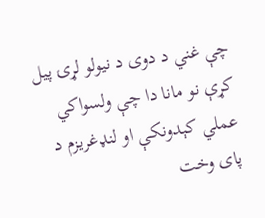چې غني د دوی د نيولو لړۍ پيل کړې نو مانا دا چې ولسواکي عملي کېدونکې او لنډغريزم د پای وخت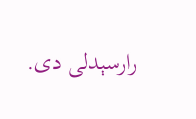رارسېدلی دی.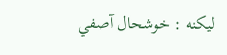لیکنه : خوشحال آصفي